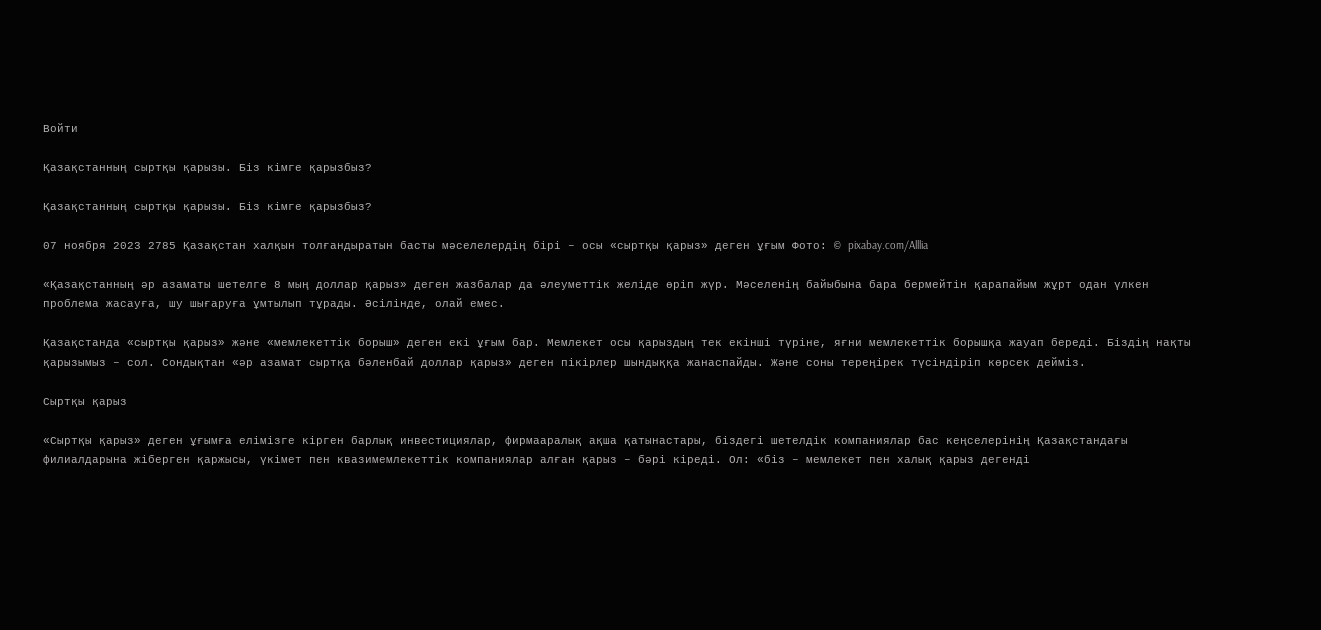Войти

Қазақстанның сыртқы қарызы. Біз кімге қарызбыз?

Қазақстанның сыртқы қарызы. Біз кімге қарызбыз?

07 ноября 2023 2785 Қазақстан халқын толғандыратын басты мәселелердің бірі – осы «сыртқы қарыз» деген ұғым Фото: © pixabay.com/Alllia

«Қазақстанның әр азаматы шетелге 8 мың доллар қарыз» деген жазбалар да әлеуметтік желіде өріп жүр. Мәселенің байыбына бара бермейтін қарапайым жұрт одан үлкен проблема жасауға, шу шығаруға ұмтылып тұрады. Әсілінде, олай емес.

Қазақстанда «сыртқы қарыз» және «мемлекеттік борыш» деген екі ұғым бар. Мемлекет осы қарыздың тек екінші түріне, яғни мемлекеттік борышқа жауап береді. Біздің нақты қарызымыз – сол. Сондықтан «әр азамат сыртқа бәленбай доллар қарыз» деген пікірлер шындыққа жанаспайды. Және соны тереңірек түсіндіріп көрсек дейміз.

Сыртқы қарыз

«Сыртқы қарыз» деген ұғымға елімізге кірген барлық инвестициялар, фирмааралық ақша қатынастары, біздегі шетелдік компаниялар бас кеңселерінің Қазақстандағы филиалдарына жіберген қаржысы, үкімет пен квазимемлекеттік компаниялар алған қарыз – бәрі кіреді. Ол: «біз – мемлекет пен халық қарыз дегенді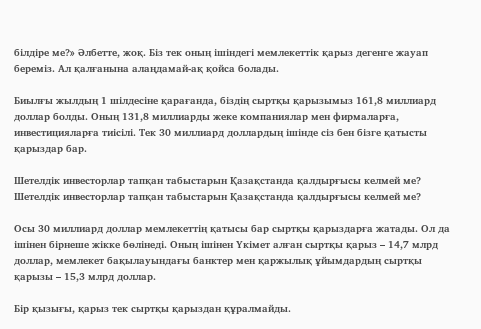білдіре ме?» Әлбетте, жоқ. Біз тек оның ішіндегі мемлекеттік қарыз дегенге жауап береміз. Ал қалғанына алаңдамай-ақ қойса болады.

Биылғы жылдың 1 шілдесіне қарағанда, біздің сыртқы қарызымыз 161,8 миллиард доллар болды. Оның 131,8 миллиарды жеке компаниялар мен фирмаларға, инвестицияларға тиісілі. Тек 30 миллиард доллардың ішінде сіз бен бізге қатысты қарыздар бар.

Шетелдік инвесторлар тапқан табыстарын Қазақстанда қалдырғысы келмей ме? Шетелдік инвесторлар тапқан табыстарын Қазақстанда қалдырғысы келмей ме?

Осы 30 миллиард доллар мемлекеттің қатысы бар сыртқы қарыздарға жатады. Ол да ішінен бірнеше жікке бөлінеді. Оның ішінен Үкімет алған сыртқы қарыз – 14,7 млрд доллар, мемлекет бақылауындағы банктер мен қаржылық ұйымдардың сыртқы қарызы – 15,3 млрд доллар.

Бір қызығы, қарыз тек сыртқы қарыздан құралмайды.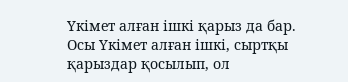Үкімет алған ішкі қарыз да бар. Осы Үкімет алған ішкі, сыртқы қарыздар қосылып, ол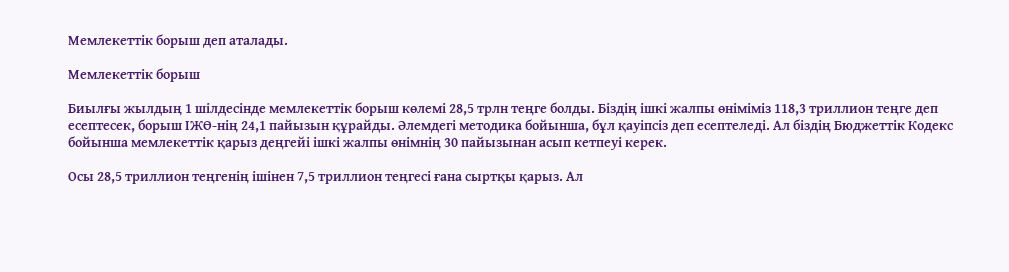Мемлекеттік борыш деп аталады.

Мемлекеттік борыш

Биылғы жылдың 1 шілдесінде мемлекеттік борыш көлемі 28,5 трлн теңге болды. Біздің ішкі жалпы өніміміз 118,3 триллион теңге деп есептесек, борыш ІЖӨ-нің 24,1 пайызын құрайды. Әлемдегі методика бойынша, бұл қауіпсіз деп есептеледі. Ал біздің Бюджеттік Кодекс бойынша мемлекеттік қарыз деңгейі ішкі жалпы өнімнің 30 пайызынан асып кетпеуі керек.

Осы 28,5 триллион теңгенің ішінен 7,5 триллион теңгесі ғана сыртқы қарыз. Ал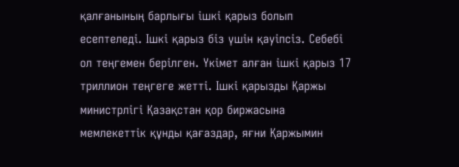қалғанының барлығы ішкі қарыз болып есептеледі. Ішкі қарыз біз үшін қауіпсіз. Себебі ол теңгемен берілген. Үкімет алған ішкі қарыз 17 триллион теңгеге жетті. Ішкі қарызды Қаржы министрлігі Қазақстан қор биржасына мемлекеттік құнды қағаздар, яғни Қаржымин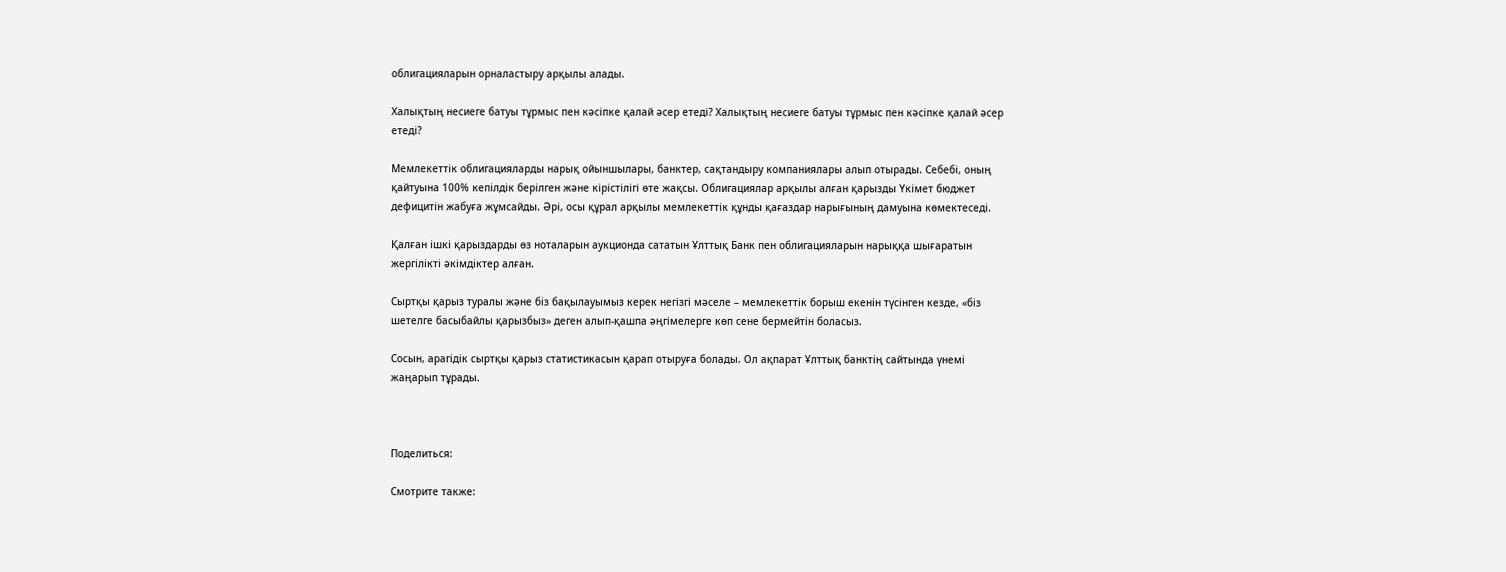облигацияларын орналастыру арқылы алады.

Халықтың несиеге батуы тұрмыс пен кәсіпке қалай әсер етеді? Халықтың несиеге батуы тұрмыс пен кәсіпке қалай әсер етеді?

Мемлекеттік облигацияларды нарық ойыншылары, банктер, сақтандыру компаниялары алып отырады. Себебі, оның қайтуына 100% кепілдік берілген және кірістілігі өте жақсы. Облигациялар арқылы алған қарызды Үкімет бюджет дефицитін жабуға жұмсайды. Әрі, осы құрал арқылы мемлекеттік құнды қағаздар нарығының дамуына көмектеседі.

Қалған ішкі қарыздарды өз ноталарын аукционда сататын Ұлттық Банк пен облигацияларын нарыққа шығаратын жергілікті әкімдіктер алған.

Сыртқы қарыз туралы және біз бақылауымыз керек негізгі мәселе – мемлекеттік борыш екенін түсінген кезде, «біз шетелге басыбайлы қарызбыз» деген алып-қашпа әңгімелерге көп сене бермейтін боласыз.

Сосын, арагідік сыртқы қарыз статистикасын қарап отыруға болады. Ол ақпарат Ұлттық банктің сайтында үнемі жаңарып тұрады.



Поделиться:

Смотрите также: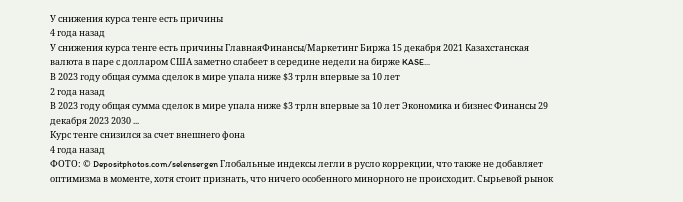У снижения курса тенге есть причины
4 года назад
У снижения курса тенге есть причины ГлавнаяФинансы/Маркетинг Биржа 15 декабря 2021 Казахстанская валюта в паре с долларом США заметно слабеет в середине недели на бирже KASE...
В 2023 году общая сумма сделок в мире упала ниже $3 трлн впервые за 10 лет
2 года назад
В 2023 году общая сумма сделок в мире упала ниже $3 трлн впервые за 10 лет Экономика и бизнес Финансы 29 декабря 2023 2030 ...
Курс тенге снизился за счет внешнего фона
4 года назад
ФОТО: © Depositphotos.com/selensergen Глобальные индексы легли в русло коррекции, что также не добавляет оптимизма в моменте, хотя стоит признать, что ничего особенного минорного не происходит. Сырьевой рынок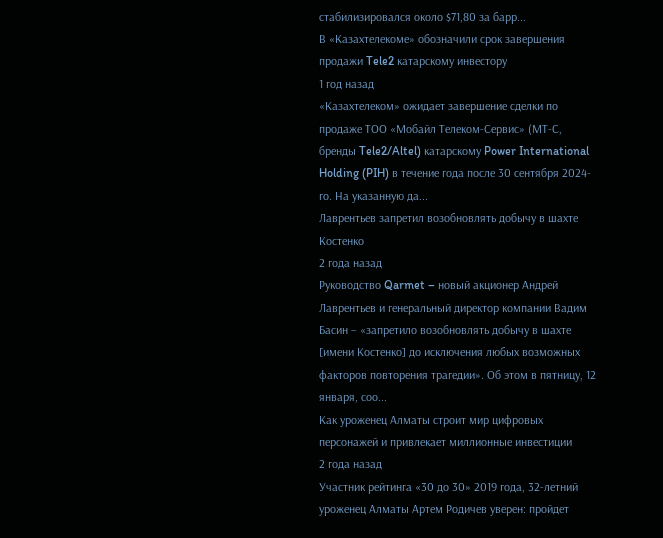стабилизировался около $71,80 за барр...
В «Казахтелекоме» обозначили срок завершения продажи Tele2 катарскому инвестору
1 год назад
«Казахтелеком» ожидает завершение сделки по продаже ТОО «Мобайл Телеком-Сервис» (МТ-С, бренды Tele2/Altel) катарскому Power International Holding (PIH) в течение года после 30 сентября 2024-го. На указанную да...
Лаврентьев запретил возобновлять добычу в шахте Костенко
2 года назад
Руководство Qarmet – новый акционер Андрей Лаврентьев и генеральный директор компании Вадим Басин – «запретило возобновлять добычу в шахте [имени Костенко] до исключения любых возможных факторов повторения трагедии». Об этом в пятницу, 12 января, соо...
Как уроженец Алматы строит мир цифровых персонажей и привлекает миллионные инвестиции
2 года назад
Участник рейтинга «30 до 30» 2019 года, 32-летний уроженец Алматы Артем Родичев уверен: пройдет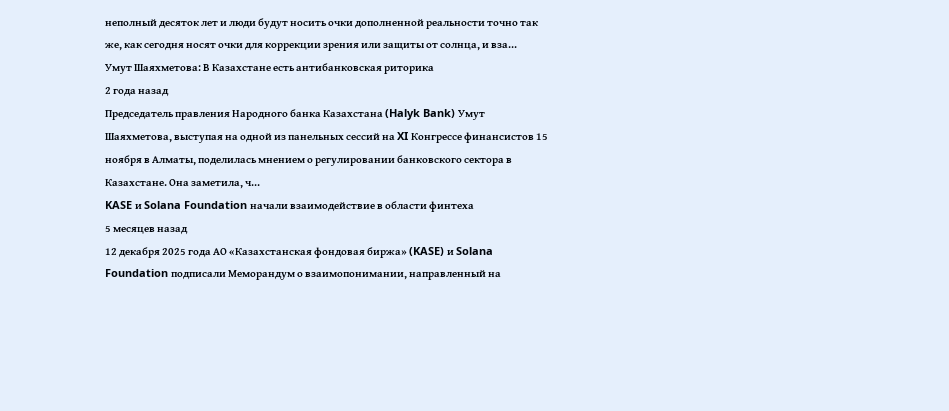неполный десяток лет и люди будут носить очки дополненной реальности точно так же, как сегодня носят очки для коррекции зрения или защиты от солнца, и вза...
Умут Шаяхметова: В Казахстане есть антибанковская риторика
2 года назад
Председатель правления Народного банка Казахстана (Halyk Bank) Умут Шаяхметова, выступая на одной из панельных сессий на XI Конгрессе финансистов 15 ноября в Алматы, поделилась мнением о регулировании банковского сектора в Казахстане. Она заметила, ч...
KASE и Solana Foundation начали взаимодействие в области финтеха
5 месяцев назад
12 декабря 2025 года АО «Казахстанская фондовая биржа» (KASE) и Solana Foundation подписали Меморандум о взаимопонимании, направленный на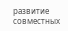развитие совместных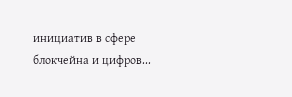инициатив в сфере блокчейна и цифров...